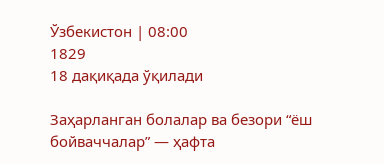Ўзбекистон | 08:00
1829
18 дақиқада ўқилади

Заҳарланган болалар ва безори “ёш бойваччалар” — ҳафта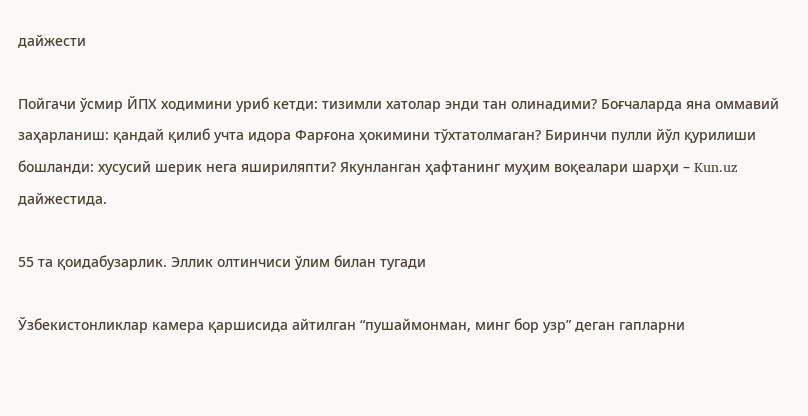дайжести

Пойгачи ўсмир ЙПХ ходимини уриб кетди: тизимли хатолар энди тан олинадими? Боғчаларда яна оммавий заҳарланиш: қандай қилиб учта идора Фарғона ҳокимини тўхтатолмаган? Биринчи пулли йўл қурилиши бошланди: хусусий шерик нега яшириляпти? Якунланган ҳафтанинг муҳим воқеалари шарҳи – Kun.uz дайжестида.

55 та қоидабузарлик. Эллик олтинчиси ўлим билан тугади

Ўзбекистонликлар камера қаршисида айтилган “пушаймонман, минг бор узр” деган гапларни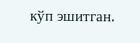кўп эшитган.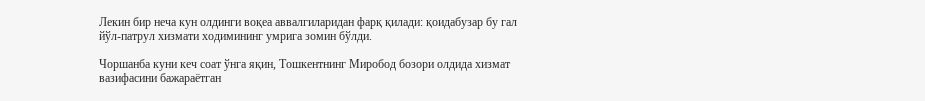Лекин бир неча кун олдинги воқеа аввалгиларидан фарқ қилади: қоидабузар бу гал йўл-патрул хизмати ходимининг умрига зомин бўлди.

Чоршанба куни кеч соат ўнга яқин, Тошкентнинг Миробод бозори олдида хизмат вазифасини бажараётган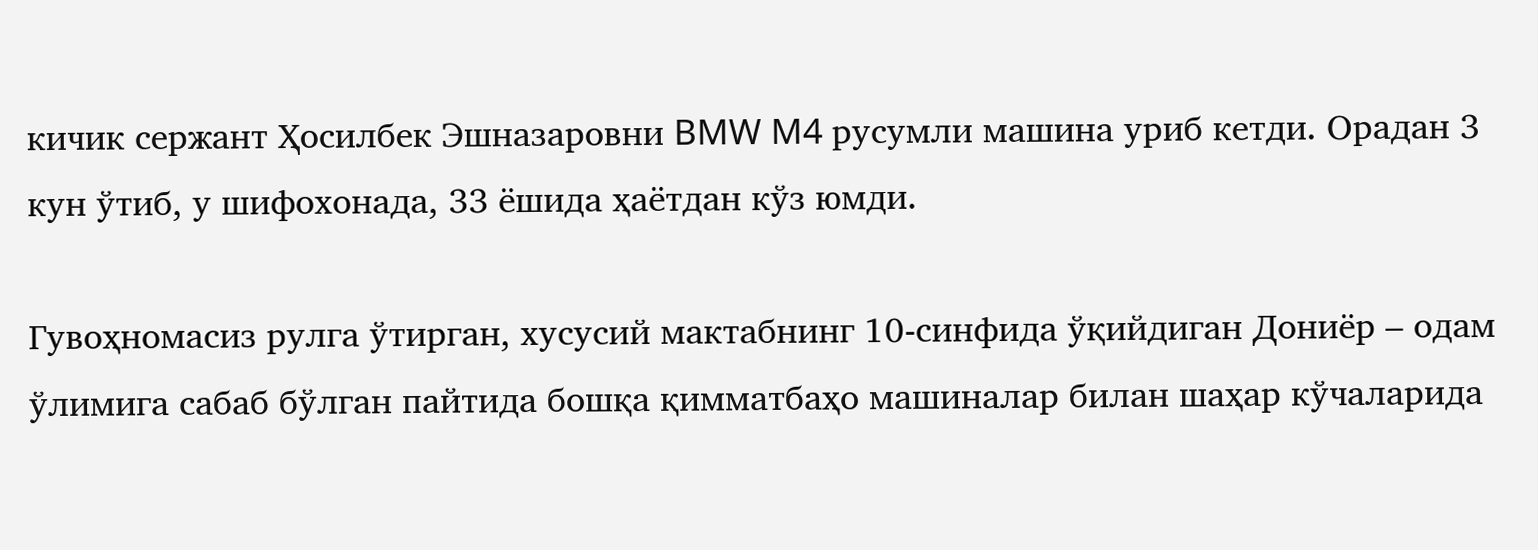кичик сержант Ҳосилбек Эшназаровни BMW M4 русумли машина уриб кетди. Орадан 3 кун ўтиб, у шифохонада, 33 ёшида ҳаётдан кўз юмди.

Гувоҳномасиз рулга ўтирган, хусусий мактабнинг 10-синфида ўқийдиган Дониёр – одам ўлимига сабаб бўлган пайтида бошқа қимматбаҳо машиналар билан шаҳар кўчаларида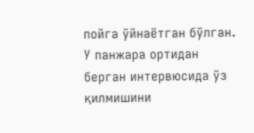пойга ўйнаётган бўлган. У панжара ортидан берган интервюсида ўз қилмишини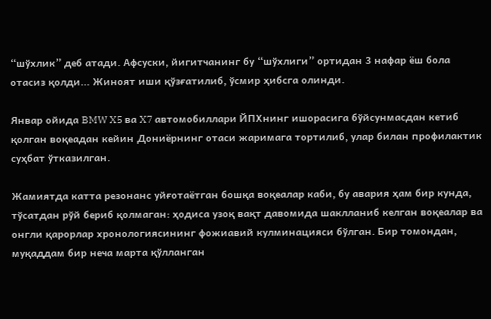“шўхлик” деб атади. Афсуски, йигитчанинг бу “шўхлиги” ортидан 3 нафар ёш бола отасиз қолди... Жиноят иши қўзғатилиб, ўсмир ҳибсга олинди.

Январ ойида BMW X5 ва X7 автомобиллари ЙПХнинг ишорасига бўйсунмасдан кетиб қолган воқеадан кейин Дониёрнинг отаси жаримага тортилиб, улар билан профилактик суҳбат ўтказилган.

Жамиятда катта резонанс уйғотаётган бошқа воқеалар каби, бу авария ҳам бир кунда, тўсатдан рўй бериб қолмаган: ҳодиса узоқ вақт давомида шаклланиб келган воқеалар ва онгли қарорлар хронологиясининг фожиавий кулминацияси бўлган. Бир томондан, муқаддам бир неча марта қўлланган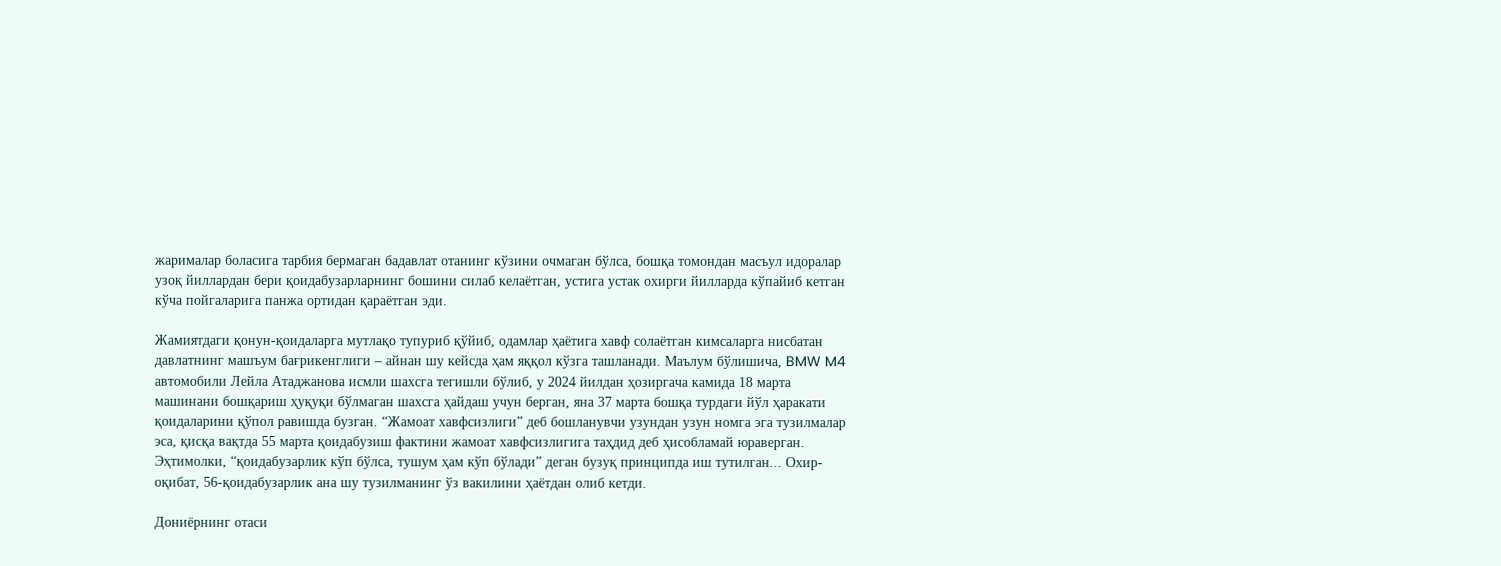жарималар боласига тарбия бермаган бадавлат отанинг кўзини очмаган бўлса, бошқа томондан масъул идоралар узоқ йиллардан бери қоидабузарларнинг бошини силаб келаётган, устига устак охирги йилларда кўпайиб кетган кўча пойгаларига панжа ортидан қараётган эди.

Жамиятдаги қонун-қоидаларга мутлақо тупуриб қўйиб, одамлар ҳаётига хавф солаётган кимсаларга нисбатан давлатнинг машъум бағрикенглиги – айнан шу кейсда ҳам яққол кўзга ташланади. Маълум бўлишича, BMW M4 автомобили Лейла Атаджанова исмли шахсга тегишли бўлиб, у 2024 йилдан ҳозиргача камида 18 марта машинани бошқариш ҳуқуқи бўлмаган шахсга ҳайдаш учун берган, яна 37 марта бошқа турдаги йўл ҳаракати қоидаларини қўпол равишда бузган. “Жамоат хавфсизлиги” деб бошланувчи узундан узун номга эга тузилмалар эса, қисқа вақтда 55 марта қоидабузиш фактини жамоат хавфсизлигига таҳдид деб ҳисобламай юраверган. Эҳтимолки, “қоидабузарлик кўп бўлса, тушум ҳам кўп бўлади” деган бузуқ принципда иш тутилган... Охир-оқибат, 56-қоидабузарлик ана шу тузилманинг ўз вакилини ҳаётдан олиб кетди.

Дониёрнинг отаси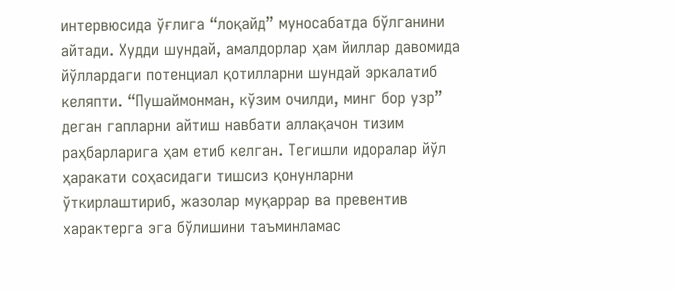интервюсида ўғлига “лоқайд” муносабатда бўлганини айтади. Худди шундай, амалдорлар ҳам йиллар давомида йўллардаги потенциал қотилларни шундай эркалатиб келяпти. “Пушаймонман, кўзим очилди, минг бор узр” деган гапларни айтиш навбати аллақачон тизим раҳбарларига ҳам етиб келган. Тегишли идоралар йўл ҳаракати соҳасидаги тишсиз қонунларни ўткирлаштириб, жазолар муқаррар ва превентив характерга эга бўлишини таъминламас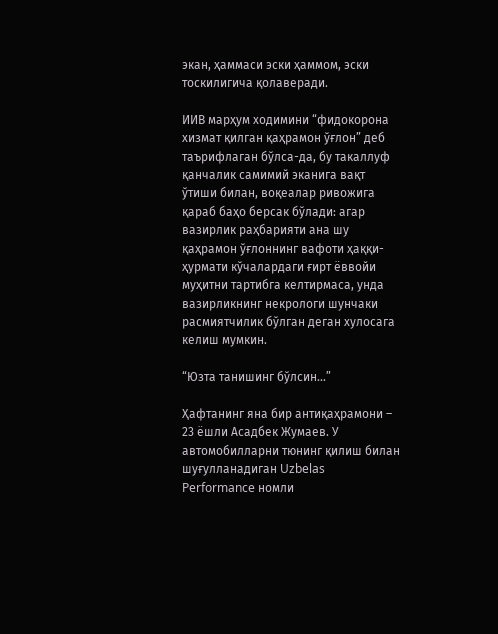экан, ҳаммаси эски ҳаммом, эски тоскилигича қолаверади.

ИИВ марҳум ходимини “фидокорона хизмат қилган қаҳрамон ўғлон” деб таърифлаган бўлса-да, бу такаллуф қанчалик самимий эканига вақт ўтиши билан, воқеалар ривожига қараб баҳо берсак бўлади: агар вазирлик раҳбарияти ана шу қаҳрамон ўғлоннинг вафоти ҳаққи-ҳурмати кўчалардаги ғирт ёввойи муҳитни тартибга келтирмаса, унда вазирликнинг некрологи шунчаки расмиятчилик бўлган деган хулосага келиш мумкин.

“Юзта танишинг бўлсин...”

Ҳафтанинг яна бир антиқаҳрамони – 23 ёшли Асадбек Жумаев. У автомобилларни тюнинг қилиш билан шуғулланадиган Uzbelas Performance номли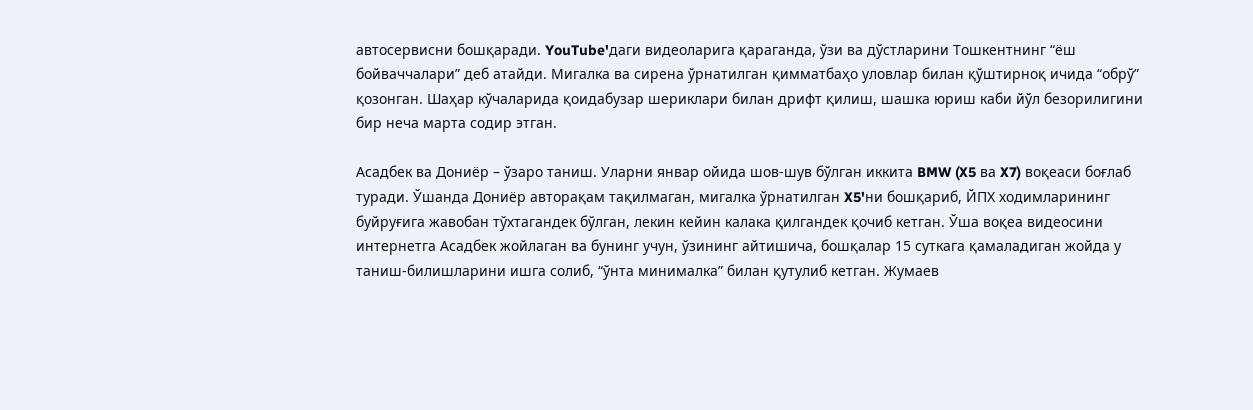автосервисни бошқаради. YouTube'даги видеоларига қараганда, ўзи ва дўстларини Тошкентнинг “ёш бойваччалари” деб атайди. Мигалка ва сирена ўрнатилган қимматбаҳо уловлар билан қўштирноқ ичида “обрў” қозонган. Шаҳар кўчаларида қоидабузар шериклари билан дрифт қилиш, шашка юриш каби йўл безорилигини бир неча марта содир этган.

Асадбек ва Дониёр – ўзаро таниш. Уларни январ ойида шов-шув бўлган иккита BMW (X5 ва X7) воқеаси боғлаб туради. Ўшанда Дониёр авторақам тақилмаган, мигалка ўрнатилган X5'ни бошқариб, ЙПХ ходимларининг буйруғига жавобан тўхтагандек бўлган, лекин кейин калака қилгандек қочиб кетган. Ўша воқеа видеосини интернетга Асадбек жойлаган ва бунинг учун, ўзининг айтишича, бошқалар 15 суткага қамаладиган жойда у таниш-билишларини ишга солиб, “ўнта минималка” билан қутулиб кетган. Жумаев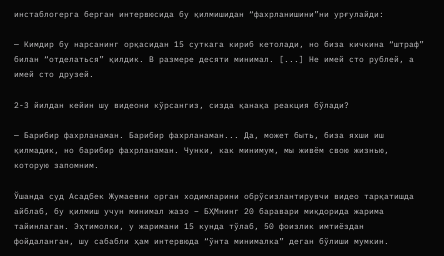инстаблогерга берган интервюсида бу қилмишидан “фахрланишини”ни урғулайди:

— Кимдир бу нарсанинг орқасидан 15 суткага кириб кетолади, но биза кичкина “штраф” билан “отделаться” қилдик. В размере десяти минимал. [...] Не имей сто рублей, а имей сто друзей.

2-3 йилдан кейин шу видеони кўрсангиз, сизда қанақа реакция бўлади?

— Барибир фахрланаман. Барибир фахрланаман... Да, может быть, биза яхши иш қилмадик, но барибир фахрланаман. Чунки, как минимум, мы живём свою жизнью, которую запомним.

Ўшанда суд Асадбек Жумаевни орган ходимларини обрўсизлантирувчи видео тарқатишда айблаб, бу қилмиш учун минимал жазо – БҲМнинг 20 баравари миқдорида жарима тайинлаган. Эҳтимолки, у жаримани 15 кунда тўлаб, 50 фоизлик имтиёздан фойдаланган, шу сабабли ҳам интервюда “ўнта минималка” деган бўлиши мумкин.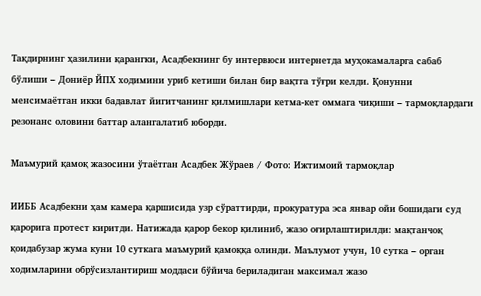Тақдирнинг ҳазилини қарангки, Асадбекнинг бу интервюси интернетда муҳокамаларга сабаб бўлиши – Дониёр ЙПХ ходимини уриб кетиши билан бир вақтга тўғри келди. Қонунни менсимаётган икки бадавлат йигитчанинг қилмишлари кетма-кет оммага чиқиши – тармоқлардаги резонанс оловини баттар алангалатиб юборди.

Маъмурий қамоқ жазосини ўтаётган Асадбек Жўраев / Фото: Ижтимоий тармоқлар

ИИББ Асадбекни ҳам камера қаршисида узр сўраттирди, прокуратура эса январ ойи бошидаги суд қарорига протест киритди. Натижада қарор бекор қилиниб, жазо оғирлаштирилди: мақтанчоқ қоидабузар жума куни 10 суткага маъмурий қамоққа олинди. Маълумот учун, 10 сутка – орган ходимларини обрўсизлантириш моддаси бўйича бериладиган максимал жазо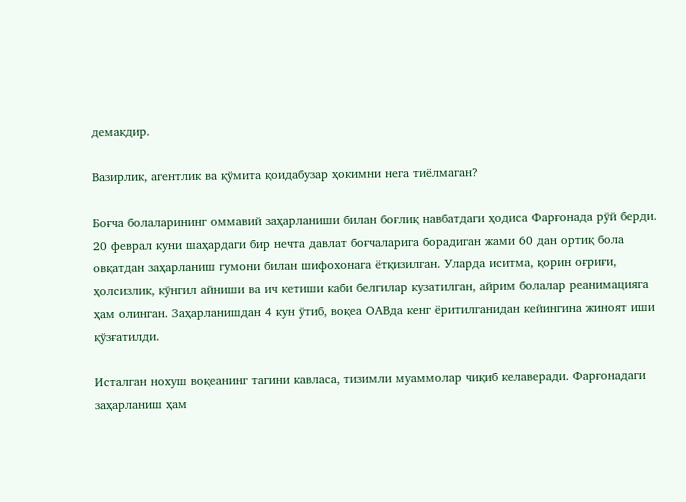демакдир.

Вазирлик, агентлик ва қўмита қоидабузар ҳокимни нега тиёлмаган?

Боғча болаларининг оммавий заҳарланиши билан боғлиқ навбатдаги ҳодиса Фарғонада рўй берди. 20 феврал куни шаҳардаги бир нечта давлат боғчаларига борадиган жами 60 дан ортиқ бола овқатдан заҳарланиш гумони билан шифохонага ётқизилган. Уларда иситма, қорин оғриғи, ҳолсизлик, кўнгил айниши ва ич кетиши каби белгилар кузатилган, айрим болалар реанимацияга ҳам олинган. Заҳарланишдан 4 кун ўтиб, воқеа ОАВда кенг ёритилганидан кейингина жиноят иши қўзғатилди.

Исталган нохуш воқеанинг тагини кавласа, тизимли муаммолар чиқиб келаверади. Фарғонадаги заҳарланиш ҳам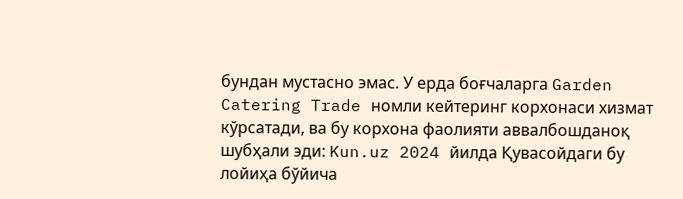бундан мустасно эмас. У ерда боғчаларга Garden Catering Trade номли кейтеринг корхонаси хизмат кўрсатади, ва бу корхона фаолияти аввалбошданоқ шубҳали эди: Kun.uz 2024 йилда Қувасойдаги бу лойиҳа бўйича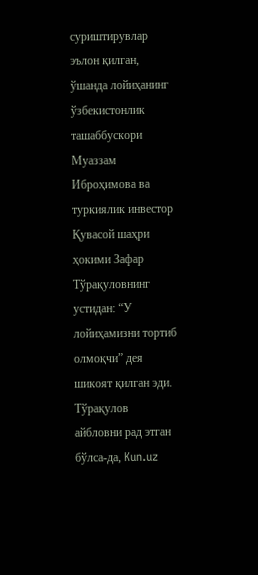суриштирувлар эълон қилган, ўшанда лойиҳанинг ўзбекистонлик ташаббускори Муаззам Иброҳимова ва туркиялик инвестор Қувасой шаҳри ҳокими Зафар Тўрақуловнинг устидан: “У лойиҳамизни тортиб олмоқчи” дея шикоят қилган эди. Тўрақулов айбловни рад этган бўлса-да, Kun.uz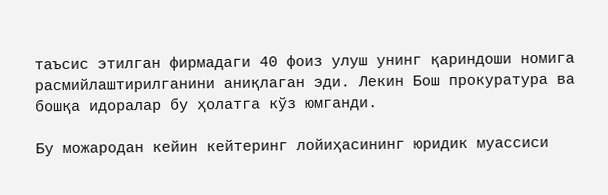таъсис этилган фирмадаги 40 фоиз улуш унинг қариндоши номига расмийлаштирилганини аниқлаган эди. Лекин Бош прокуратура ва бошқа идоралар бу ҳолатга кўз юмганди.

Бу можародан кейин кейтеринг лойиҳасининг юридик муассиси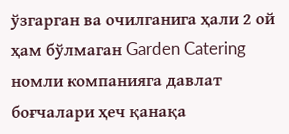ўзгарган ва очилганига ҳали 2 ой ҳам бўлмаган Garden Catering номли компанияга давлат боғчалари ҳеч қанақа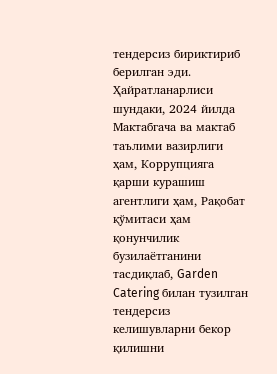тендерсиз бириктириб берилган эди. Ҳайратланарлиси шундаки, 2024 йилда Мактабгача ва мактаб таълими вазирлиги ҳам, Коррупцияга қарши курашиш агентлиги ҳам, Рақобат қўмитаси ҳам қонунчилик бузилаётганини тасдиқлаб, Garden Catering билан тузилган тендерсиз келишувларни бекор қилишни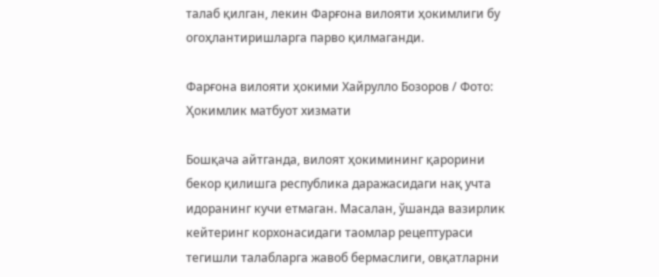талаб қилган, лекин Фарғона вилояти ҳокимлиги бу огоҳлантиришларга парво қилмаганди.

Фарғона вилояти ҳокими Хайрулло Бозоров / Фото: Ҳокимлик матбуот хизмати

Бошқача айтганда, вилоят ҳокимининг қарорини бекор қилишга республика даражасидаги нақ учта идоранинг кучи етмаган. Масалан, ўшанда вазирлик кейтеринг корхонасидаги таомлар рецептураси тегишли талабларга жавоб бермаслиги, овқатларни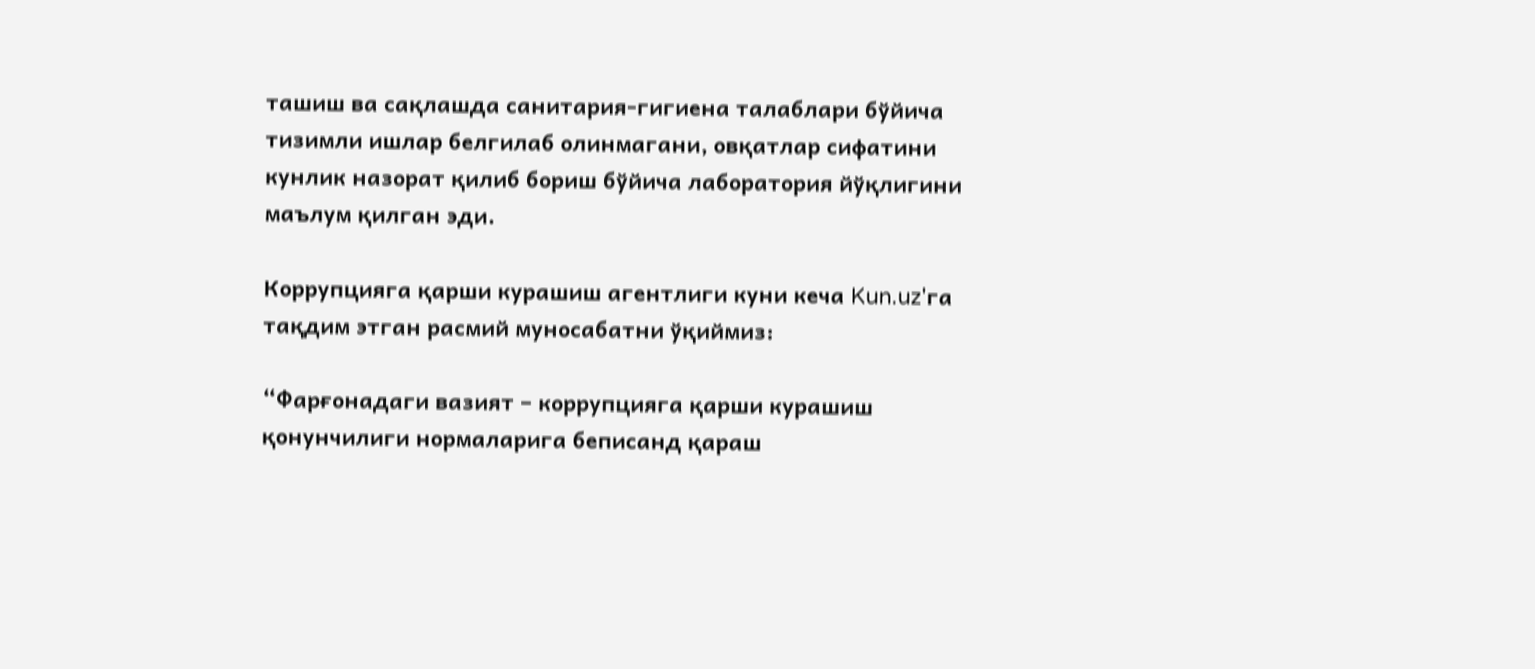ташиш ва сақлашда санитария-гигиена талаблари бўйича тизимли ишлар белгилаб олинмагани, овқатлар сифатини кунлик назорат қилиб бориш бўйича лаборатория йўқлигини маълум қилган эди.

Коррупцияга қарши курашиш агентлиги куни кеча Kun.uz'га тақдим этган расмий муносабатни ўқиймиз:

“Фарғонадаги вазият – коррупцияга қарши курашиш қонунчилиги нормаларига беписанд қараш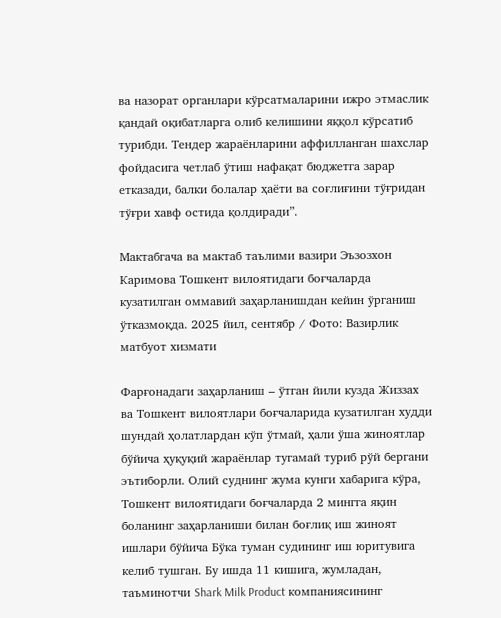ва назорат органлари кўрсатмаларини ижро этмаслик қандай оқибатларга олиб келишини яққол кўрсатиб турибди. Тендер жараёнларини аффилланган шахслар фойдасига четлаб ўтиш нафақат бюджетга зарар етказади, балки болалар ҳаёти ва соғлиғини тўғридан тўғри хавф остида қолдиради”.

Мактабгача ва мактаб таълими вазири Эъзозхон Каримова Тошкент вилоятидаги боғчаларда кузатилган оммавий заҳарланишдан кейин ўрганиш ўтказмоқда. 2025 йил, сентябр / Фото: Вазирлик матбуот хизмати

Фарғонадаги заҳарланиш – ўтган йили кузда Жиззах ва Тошкент вилоятлари боғчаларида кузатилган худди шундай ҳолатлардан кўп ўтмай, ҳали ўша жиноятлар бўйича ҳуқуқий жараёнлар тугамай туриб рўй бергани эътиборли. Олий суднинг жума кунги хабарига кўра, Тошкент вилоятидаги боғчаларда 2 мингга яқин боланинг заҳарланиши билан боғлиқ иш жиноят ишлари бўйича Бўка туман судининг иш юритувига келиб тушган. Бу ишда 11 кишига, жумладан, таъминотчи Shark Milk Product компаниясининг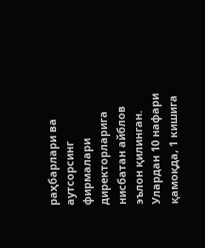раҳбарлари ва аутсорсинг фирмалари директорларига нисбатан айблов эълон қилинган. Улардан 10 нафари қамоқда, 1 кишига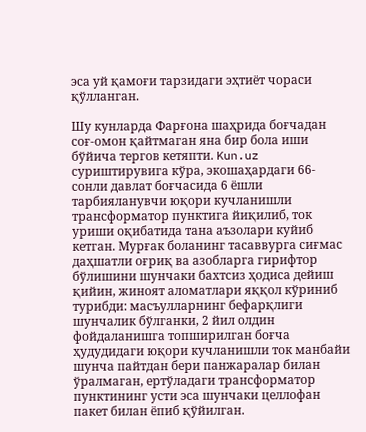эса уй қамоғи тарзидаги эҳтиёт чораси қўлланган.

Шу кунларда Фарғона шаҳрида боғчадан соғ-омон қайтмаган яна бир бола иши бўйича тергов кетяпти. Kun.uz суриштирувига кўра, экошаҳардаги 66-сонли давлат боғчасида 6 ёшли тарбияланувчи юқори кучланишли трансформатор пунктига йиқилиб, ток уриши оқибатида тана аъзолари куйиб кетган. Мурғак боланинг тасаввурга сиғмас даҳшатли оғриқ ва азобларга гирифтор бўлишини шунчаки бахтсиз ҳодиса дейиш қийин, жиноят аломатлари яққол кўриниб турибди: масъулларнинг бефарқлиги шунчалик бўлганки, 2 йил олдин фойдаланишга топширилган боғча ҳудудидаги юқори кучланишли ток манбайи шунча пайтдан бери панжаралар билан ўралмаган, ертўладаги трансформатор пунктининг усти эса шунчаки целлофан пакет билан ёпиб қўйилган.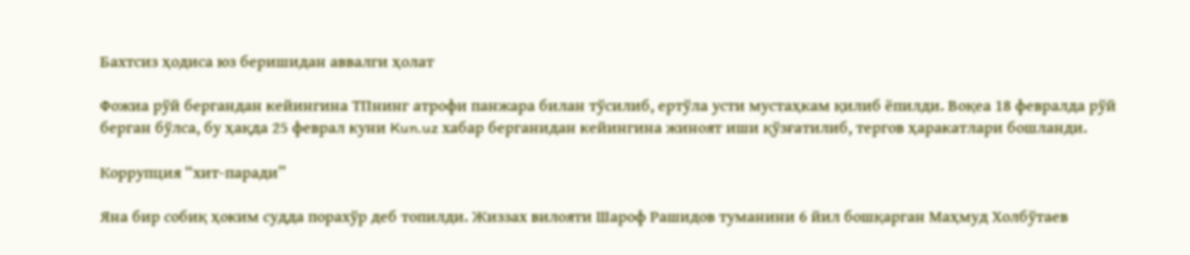Бахтсиз ҳодиса юз беришидан аввалги ҳолат

Фожиа рўй бергандан кейингина ТПнинг атрофи панжара билан тўсилиб, ертўла усти мустаҳкам қилиб ёпилди. Воқеа 18 февралда рўй берган бўлса, бу ҳақда 25 феврал куни Kun.uz хабар берганидан кейингина жиноят иши қўзғатилиб, тергов ҳаракатлари бошланди.

Коррупция “хит-паради”

Яна бир собиқ ҳоким судда порахўр деб топилди. Жиззах вилояти Шароф Рашидов туманини 6 йил бошқарган Маҳмуд Холбўтаев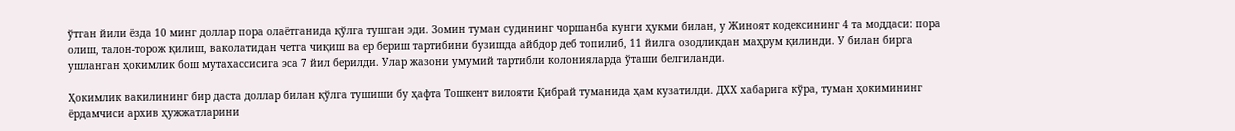ўтган йили ёзда 10 минг доллар пора олаётганида қўлга тушган эди. Зомин туман судининг чоршанба кунги ҳукми билан, у Жиноят кодексининг 4 та моддаси: пора олиш, талон-торож қилиш, ваколатидан четга чиқиш ва ер бериш тартибини бузишда айбдор деб топилиб, 11 йилга озодликдан маҳрум қилинди. У билан бирга ушланган ҳокимлик бош мутахассисига эса 7 йил берилди. Улар жазони умумий тартибли колонияларда ўташи белгиланди.

Ҳокимлик вакилининг бир даста доллар билан қўлга тушиши бу ҳафта Тошкент вилояти Қибрай туманида ҳам кузатилди. ДХХ хабарига кўра, туман ҳокимининг ёрдамчиси архив ҳужжатларини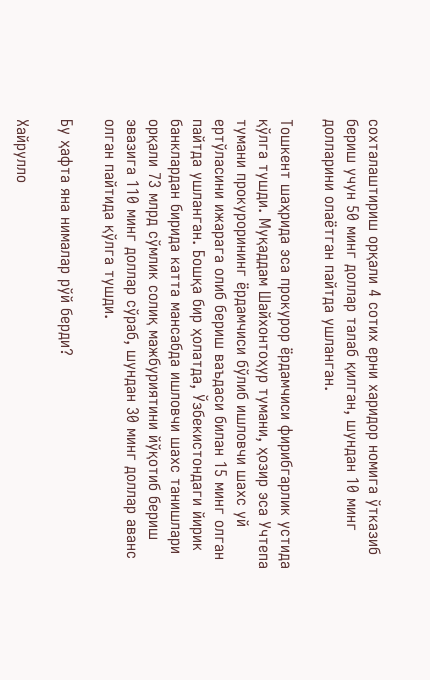сохталаштириш орқали 4 сотих ерни харидор номига ўтказиб бериш учун 50 минг доллар талаб қилган, шундан 10 минг долларини олаётган пайтда ушланган.

Тошкент шаҳрида эса прокурор ёрдамчиси фирибгарлик устида қўлга тушди. Муқаддам Шайхонтоҳур тумани, ҳозир эса Учтепа тумани прокурорининг ёрдамчиси бўлиб ишловчи шахс уй ертўласини ижарага олиб бериш ваъдаси билан 15 минг олган пайтда ушланган. Бошқа бир ҳолатда, Ўзбекистондаги йирик банклардан бирида катта мансабда ишловчи шахс танишлари орқали 73 млрд сўмлик солиқ мажбуриятини йўқотиб бериш эвазига 110 минг доллар сўраб, шундан 30 минг доллар аванс олган пайтида қўлга тушди.

Бу ҳафта яна нималар рўй берди?

Хайрулло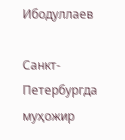Ибодуллаев

Санкт-Петербургда муҳожир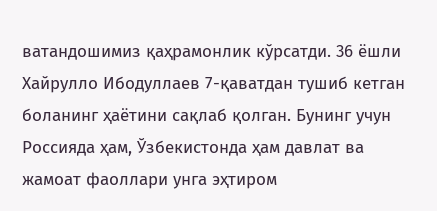ватандошимиз қаҳрамонлик кўрсатди. 36 ёшли Хайрулло Ибодуллаев 7-қаватдан тушиб кетган боланинг ҳаётини сақлаб қолган. Бунинг учун Россияда ҳам, Ўзбекистонда ҳам давлат ва жамоат фаоллари унга эҳтиром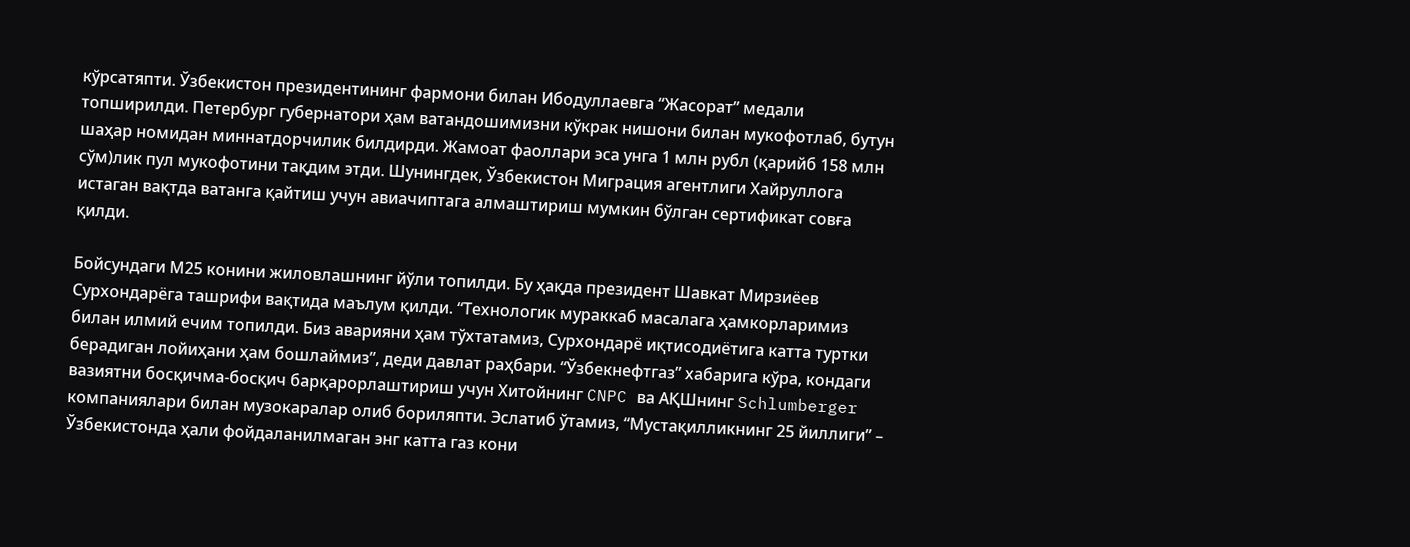кўрсатяпти. Ўзбекистон президентининг фармони билан Ибодуллаевга “Жасорат” медали топширилди. Петербург губернатори ҳам ватандошимизни кўкрак нишони билан мукофотлаб, бутун шаҳар номидан миннатдорчилик билдирди. Жамоат фаоллари эса унга 1 млн рубл (қарийб 158 млн сўм)лик пул мукофотини тақдим этди. Шунингдек, Ўзбекистон Миграция агентлиги Хайруллога истаган вақтда ватанга қайтиш учун авиачиптага алмаштириш мумкин бўлган сертификат совға қилди.

Бойсундаги М25 конини жиловлашнинг йўли топилди. Бу ҳақда президент Шавкат Мирзиёев Сурхондарёга ташрифи вақтида маълум қилди. “Технологик мураккаб масалага ҳамкорларимиз билан илмий ечим топилди. Биз аварияни ҳам тўхтатамиз, Сурхондарё иқтисодиётига катта туртки берадиган лойиҳани ҳам бошлаймиз”, деди давлат раҳбари. “Ўзбекнефтгаз” хабарига кўра, кондаги вазиятни босқичма-босқич барқарорлаштириш учун Хитойнинг CNPC ва АҚШнинг Schlumberger компаниялари билан музокаралар олиб бориляпти. Эслатиб ўтамиз, “Мустақилликнинг 25 йиллиги” – Ўзбекистонда ҳали фойдаланилмаган энг катта газ кони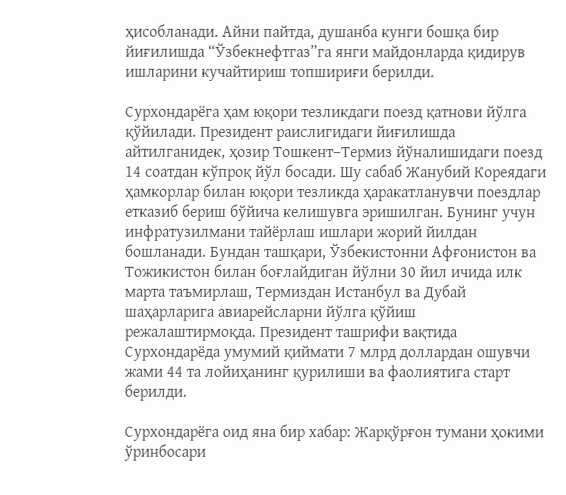ҳисобланади. Айни пайтда, душанба кунги бошқа бир йиғилишда “Ўзбекнефтгаз”га янги майдонларда қидирув ишларини кучайтириш топшириғи берилди.

Сурхондарёга ҳам юқори тезликдаги поезд қатнови йўлга қўйилади. Президент раислигидаги йиғилишда айтилганидек, ҳозир Тошкент–Термиз йўналишидаги поезд 14 соатдан кўпроқ йўл босади. Шу сабаб Жанубий Кореядаги ҳамкорлар билан юқори тезликда ҳаракатланувчи поездлар етказиб бериш бўйича келишувга эришилган. Бунинг учун инфратузилмани тайёрлаш ишлари жорий йилдан бошланади. Бундан ташқари, Ўзбекистонни Афғонистон ва Тожикистон билан боғлайдиган йўлни 30 йил ичида илк марта таъмирлаш, Термиздан Истанбул ва Дубай шаҳарларига авиарейсларни йўлга қўйиш режалаштирмоқда. Президент ташрифи вақтида Сурхондарёда умумий қиймати 7 млрд доллардан ошувчи жами 44 та лойиҳанинг қурилиши ва фаолиятига старт берилди.

Сурхондарёга оид яна бир хабар: Жарқўрғон тумани ҳокими ўринбосари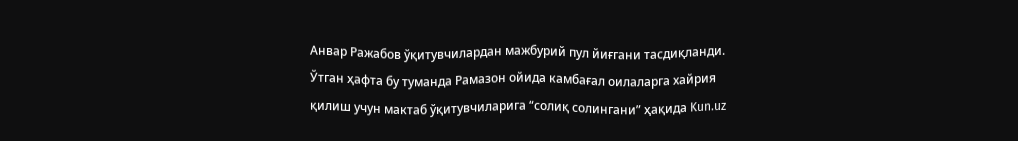Анвар Ражабов ўқитувчилардан мажбурий пул йиғгани тасдиқланди. Ўтган ҳафта бу туманда Рамазон ойида камбағал оилаларга хайрия қилиш учун мактаб ўқитувчиларига “солиқ солингани” ҳақида Kun.uz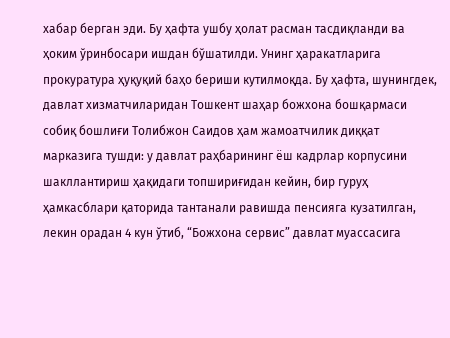хабар берган эди. Бу ҳафта ушбу ҳолат расман тасдиқланди ва ҳоким ўринбосари ишдан бўшатилди. Унинг ҳаракатларига прокуратура ҳуқуқий баҳо бериши кутилмоқда. Бу ҳафта, шунингдек, давлат хизматчиларидан Тошкент шаҳар божхона бошқармаси собиқ бошлиғи Толибжон Саидов ҳам жамоатчилик диққат марказига тушди: у давлат раҳбарининг ёш кадрлар корпусини шакллантириш ҳақидаги топшириғидан кейин, бир гуруҳ ҳамкасблари қаторида тантанали равишда пенсияга кузатилган, лекин орадан 4 кун ўтиб, “Божхона сервис” давлат муассасига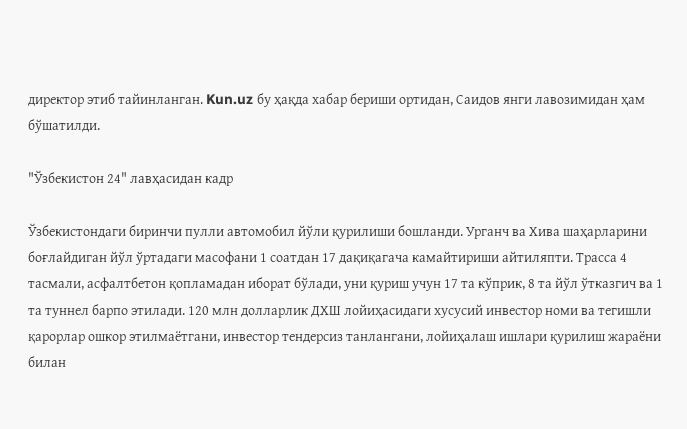директор этиб тайинланган. Kun.uz бу ҳақда хабар бериши ортидан, Саидов янги лавозимидан ҳам бўшатилди.

"Ўзбекистон 24" лавҳасидан кадр

Ўзбекистондаги биринчи пулли автомобил йўли қурилиши бошланди. Урганч ва Хива шаҳарларини боғлайдиган йўл ўртадаги масофани 1 соатдан 17 дақиқагача камайтириши айтиляпти. Трасса 4 тасмали, асфалтбетон қопламадан иборат бўлади, уни қуриш учун 17 та кўприк, 8 та йўл ўтказгич ва 1 та туннел барпо этилади. 120 млн долларлик ДХШ лойиҳасидаги хусусий инвестор номи ва тегишли қарорлар ошкор этилмаётгани, инвестор тендерсиз танлангани, лойиҳалаш ишлари қурилиш жараёни билан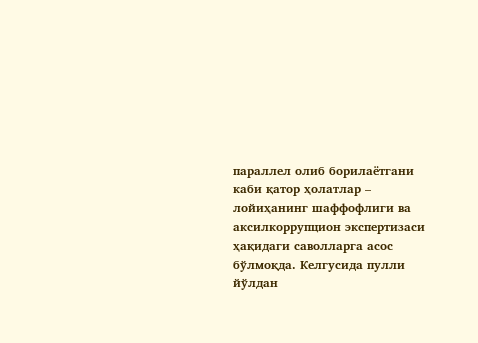параллел олиб борилаётгани каби қатор ҳолатлар – лойиҳанинг шаффофлиги ва аксилкоррупцион экспертизаси ҳақидаги саволларга асос бўлмоқда. Келгусида пулли йўлдан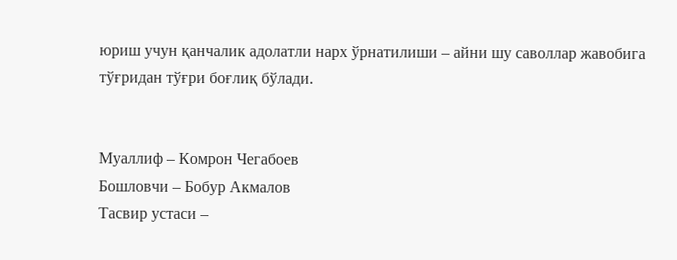юриш учун қанчалик адолатли нарх ўрнатилиши – айни шу саволлар жавобига тўғридан тўғри боғлиқ бўлади.


Муаллиф – Комрон Чегабоев
Бошловчи – Бобур Акмалов
Тасвир устаси –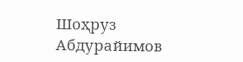Шоҳруз Абдурайимов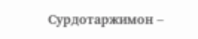Сурдотаржимон –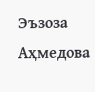Эъзоза Аҳмедова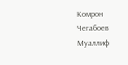Комрон Чегабоев
Муаллиф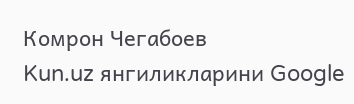Комрон Чегабоев
Kun.uz янгиликларини Google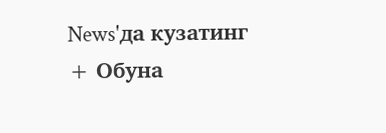News'да кузатинг
+ Обуна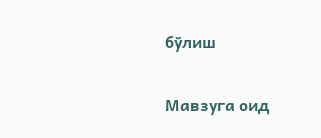бўлиш

Мавзуга оид